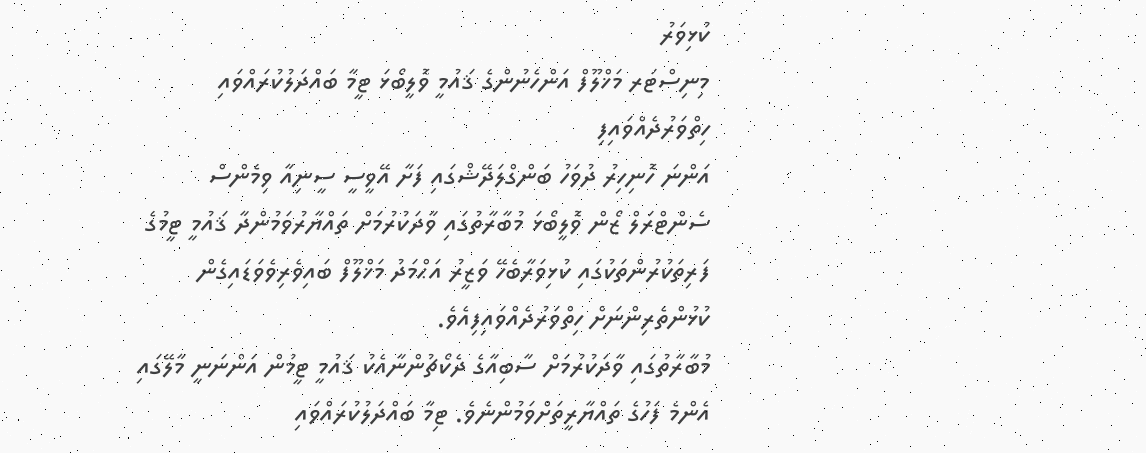ކުޅިވަރު
މިނިސްޓަރ މަޚްލޫފް އަންހެނުންގެ ޤައުމީ ވޮލީބޯޅަ ޓީމާ ބައްދަލުކުރައްވައި ހިތްވަރުދެއްވައިފި
އަންނަ ހޮނިހިރު ދުވަހު ބަންގްލަދޭޝްގައި ފަށާ އޭވީސީ ސީނިއާ ވިމެންސް ސެންޓްރަލް ޒޯން ވޮލީބޯޅަ މުބާރާތުގައި ވާދަކުރުމަށް ތައްޔާރުވަމުންދާ ޤައުމީ ޓީމުގެ ފަރިތަކުރުންތަކުގައި ކުޅިވަރާބެހޭ ވަޒީރު އަޙްމަދު މަޚްލޫފް ބައިވެރިވެވަޑައިގެން ކުޅުންތެރިންނަށް ހިތްވަރުދެއްވައިފިއެވެ.
މުބާރާތުގައި ވާދަކުރުމަށް ސާބިއާގެ ދެކޯޗުންނާއެކު ޤައުމީ ޓީމުން އަންނަނީ މާލޭގައި އެންމެ ފަހުގެ ތައްޔާރީތަށްވަމުންނެވެ. ޓިމާ ބައްދަލުކުރައްވައި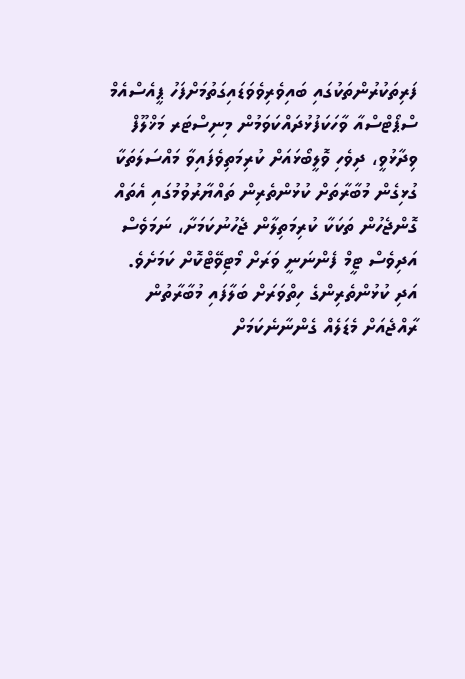ފަރިތަކުރުންތަކުގައި ބައިވެރިވެވަޑައިގަތުމަށްފަހު ޕީއެސްއެމް ސްޕޯޓްސްއާ ވާހަކަފުޅުދައްކަވަމުން މިނިސްޓަރ މަޚްލޫފް ވިދާޅުވީ، ދިވެހި ވޮލީބޯޅައަށް ކުރިމަތިވެފައިވާ މައްސަލަތަކާ ގުޅިގެން މުބާރާތަށް ކުޅުންތެރިން ތައްޔާރުވުމުގައި އެތައް ގޮންޖެހުން ތަކަކާ ކުރިމަތިލާން ޖެހުނުކަމަށާ، ނަމަވެސް އަދިވެސް ޓީމް ފެންނަނީ ވަރަށް މޯޓިވޭޓްކޮށް ކަމަށެވެ. އަދި ކުޅުންތެރިންގެ ހިތްވަރަށް ބަލާފައި މުބާރާތުން ރާއްޖެއަށް މެޑަލެއް ގެންނާނެކަމަށް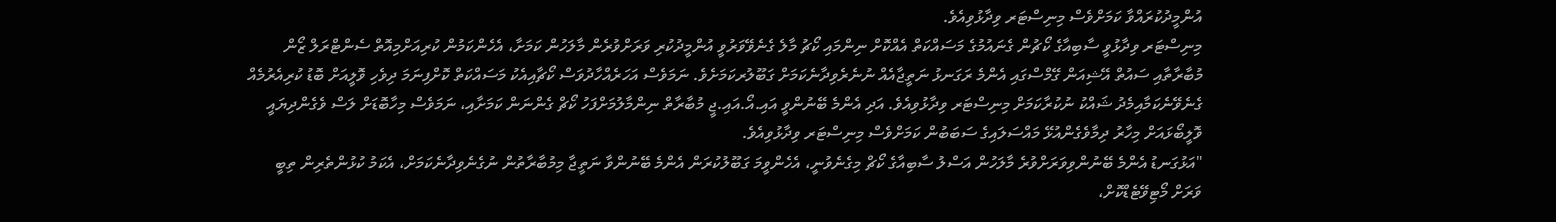އުންމީދުކުރައްވާ ކަމަށްވެސް މިނިސްޓަރ ވިދާޅުވިއެވެ.
މިނިސްޓަރ ވިދާޅުވީ ސާބިއާގެ ކޯޗުން ގެނައުމުގެ މަސައްކަތް އެއްކޮށް ނިންމައި ކޯޗު މާލެ ގެނެވޭވަރުވީ އުންމީދުކުރި ވަރަށްވުރެން މާލަހުން ކަމަށާ، އެހެންކަމުން ކުރިއަށްމިއޮތް ސެންޓްރަލް ޒޯން މުބާރާތާއި ސައުތް އޭޝިއަން ގޭމްސްގައި އެންމެ ރަގަނޅު ނަތީޖާއެއް ނުނެރެވިދާނެކަމަށް ގަބޫލުރކަމަށެވެ. ނަމަވެސް އަހަރެއްހާދުވަސް ކޯޗާއިއެކު މަސައްކަތް ކޮށްފިނަމަ ދިވެހި ވޮލީއަށް ބޮޑު ކުރިއެރުމެއް ގެނެވޭނެކަމާއިމެދު ޝައްކު ނުކުރާކަމަށް މިނިސްޓަރ ވިދާޅުވިއެވެ. އަދި އެންމެ ބޭނުންވީ އައި.އޯ.އައި.ޖީ މުބާރާތް ނިންމާލުމަށްފަހު ކޯޗް ގެންނަން ކަމަށާއި، ނަމަވެސް މިހާބޮޑަށް ލަސް ވެގެންދިޔައީ ވޮލީބޯޅައަށް މިހާރު ދިމާވެގެންއުޅޭ މައްސަލައިގެ ސަބަބުން ކަމަށްވެސް މިނިސްޓަރ ވިދާޅުވިއެވެ.
"އަޅުގަނޑު އެންމެ ބޭނުންވިވަރަށްވުރެ މާލަހުން އަސްލު ސާބިއާގެ ކޯޗް މިގެނެވުނީ، އެހެންވީމަ ގަބޫލުކުރަން އެންމެ ބޭނުންވާ ނަތީޖާ މިމުބާރާތުން ނުގެނެވިދާނެކަމަށް، އެކަމު ކުޅުންތެރިން ތިބީ ވަރަށް މޯޓިވޭޓެޑްކޮށް،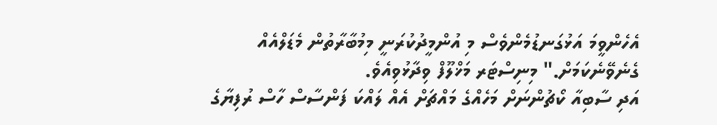އެހެންވީމަ އަޅުގަނޑުމެންވެސް މި އުންމީދުކުރަނީ މިމުބާރާތުން މެޑަލްއެއް ގެނެވޭނެކަމަށް." މިނިސްޓަރ މަޚްލޫފް ވިދާޅުވިއެވެ.
އަދި ސާބިއާ ކޯޗުންނަށް މަހެއްގެ މައްޗަށް އެއް ލައްކަ ފަންސާސް ހާސް ރުފިޔާގެ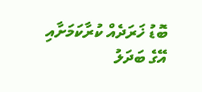ބޮޑު ޚަރަދެއް ކުރާކަމަށާއި އޭގެ ބަދަލު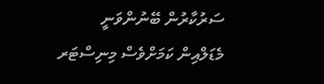ސަރުކާރުން ބޭނުންވަނީ މެޑަލްއިން ކަމަށްވެސް މިނިސްޓަރ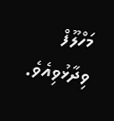މަހްލޫފް ވިދާޅުވިއެވެ.